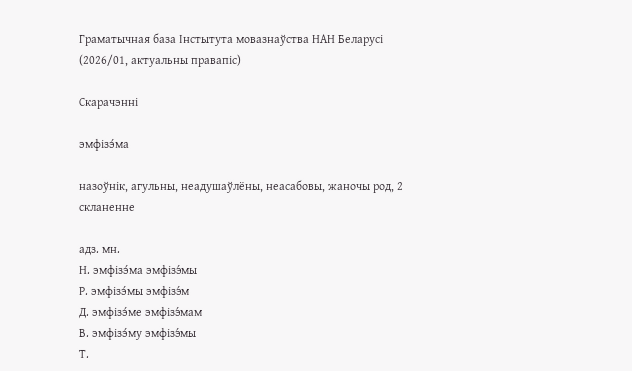Граматычная база Інстытута мовазнаўства НАН Беларусі (2026/01, актуальны правапіс)

Скарачэнні

эмфізэ́ма

назоўнік, агульны, неадушаўлёны, неасабовы, жаночы род, 2 скланенне

адз. мн.
Н. эмфізэ́ма эмфізэ́мы
Р. эмфізэ́мы эмфізэ́м
Д. эмфізэ́ме эмфізэ́мам
В. эмфізэ́му эмфізэ́мы
Т.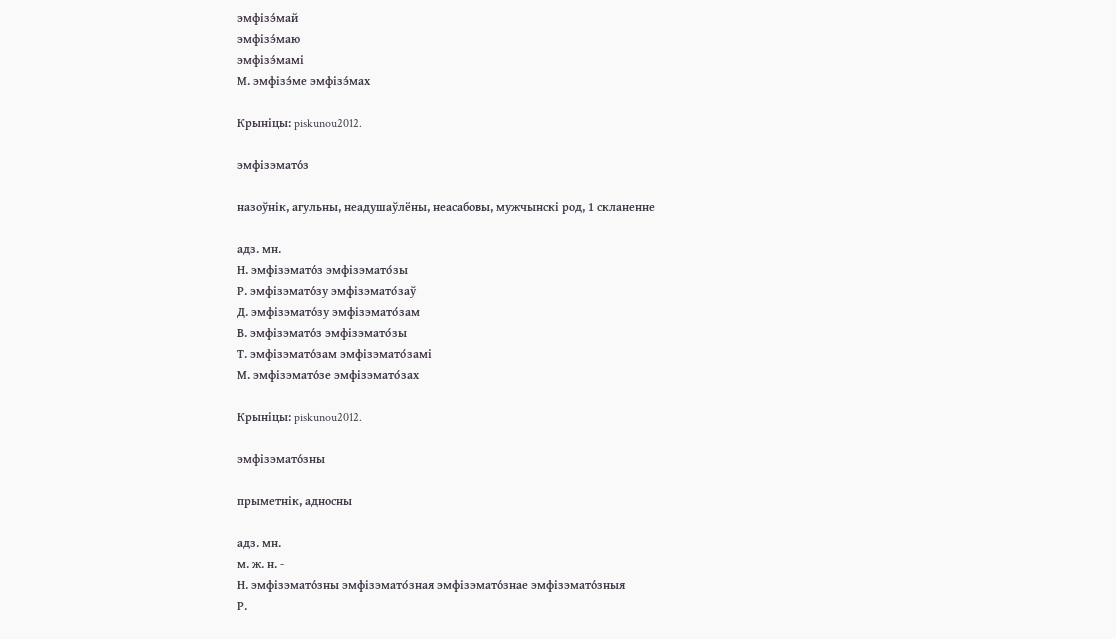эмфізэ́май
эмфізэ́маю
эмфізэ́мамі
М. эмфізэ́ме эмфізэ́мах

Крыніцы: piskunou2012.

эмфізэмато́з

назоўнік, агульны, неадушаўлёны, неасабовы, мужчынскі род, 1 скланенне

адз. мн.
Н. эмфізэмато́з эмфізэмато́зы
Р. эмфізэмато́зу эмфізэмато́заў
Д. эмфізэмато́зу эмфізэмато́зам
В. эмфізэмато́з эмфізэмато́зы
Т. эмфізэмато́зам эмфізэмато́замі
М. эмфізэмато́зе эмфізэмато́зах

Крыніцы: piskunou2012.

эмфізэмато́зны

прыметнік, адносны

адз. мн.
м. ж. н. -
Н. эмфізэмато́зны эмфізэмато́зная эмфізэмато́знае эмфізэмато́зныя
Р.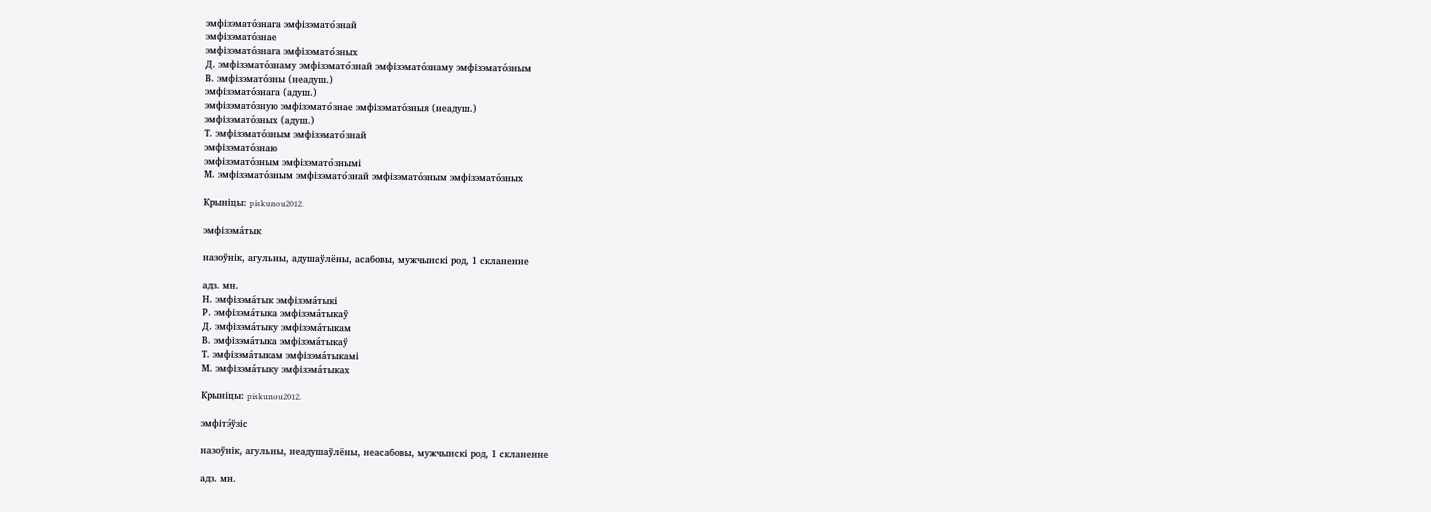эмфізэмато́знага эмфізэмато́знай
эмфізэмато́знае
эмфізэмато́знага эмфізэмато́зных
Д. эмфізэмато́знаму эмфізэмато́знай эмфізэмато́знаму эмфізэмато́зным
В. эмфізэмато́зны (неадуш.)
эмфізэмато́знага (адуш.)
эмфізэмато́зную эмфізэмато́знае эмфізэмато́зныя (неадуш.)
эмфізэмато́зных (адуш.)
Т. эмфізэмато́зным эмфізэмато́знай
эмфізэмато́знаю
эмфізэмато́зным эмфізэмато́знымі
М. эмфізэмато́зным эмфізэмато́знай эмфізэмато́зным эмфізэмато́зных

Крыніцы: piskunou2012.

эмфізэма́тык

назоўнік, агульны, адушаўлёны, асабовы, мужчынскі род, 1 скланенне

адз. мн.
Н. эмфізэма́тык эмфізэма́тыкі
Р. эмфізэма́тыка эмфізэма́тыкаў
Д. эмфізэма́тыку эмфізэма́тыкам
В. эмфізэма́тыка эмфізэма́тыкаў
Т. эмфізэма́тыкам эмфізэма́тыкамі
М. эмфізэма́тыку эмфізэма́тыках

Крыніцы: piskunou2012.

эмфітэ́ўзіс

назоўнік, агульны, неадушаўлёны, неасабовы, мужчынскі род, 1 скланенне

адз. мн.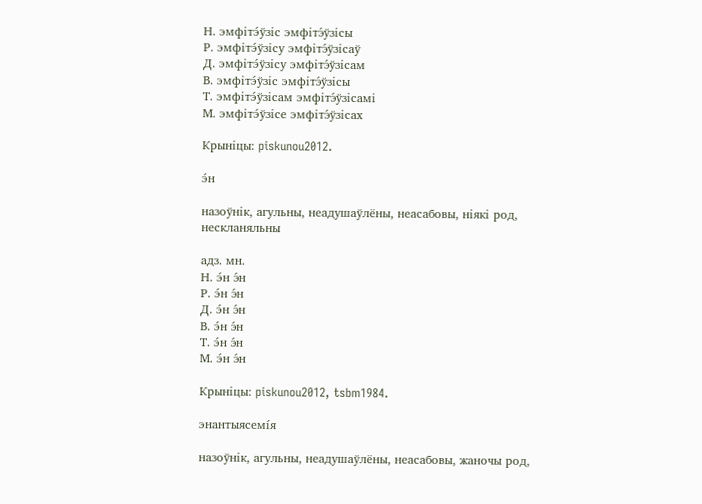Н. эмфітэ́ўзіс эмфітэ́ўзісы
Р. эмфітэ́ўзісу эмфітэ́ўзісаў
Д. эмфітэ́ўзісу эмфітэ́ўзісам
В. эмфітэ́ўзіс эмфітэ́ўзісы
Т. эмфітэ́ўзісам эмфітэ́ўзісамі
М. эмфітэ́ўзісе эмфітэ́ўзісах

Крыніцы: piskunou2012.

э́н

назоўнік, агульны, неадушаўлёны, неасабовы, ніякі род, нескланяльны

адз. мн.
Н. э́н э́н
Р. э́н э́н
Д. э́н э́н
В. э́н э́н
Т. э́н э́н
М. э́н э́н

Крыніцы: piskunou2012, tsbm1984.

энантыясемі́я

назоўнік, агульны, неадушаўлёны, неасабовы, жаночы род,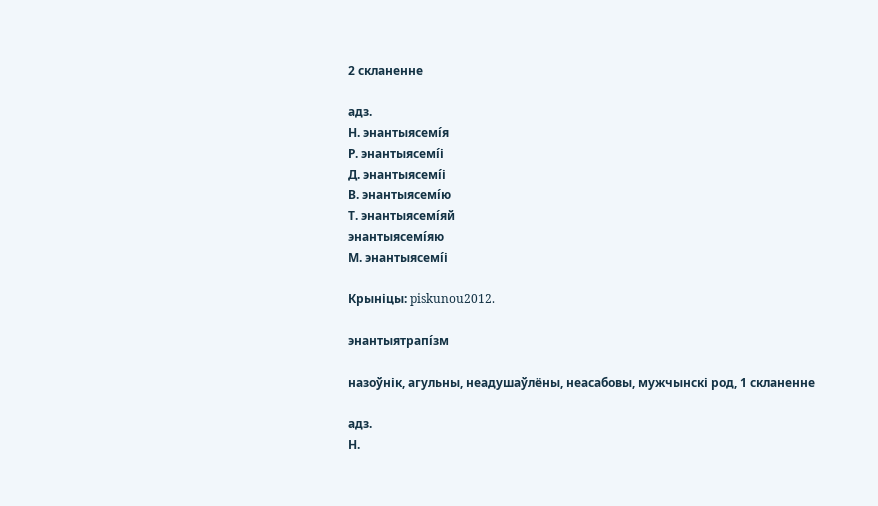2 скланенне

адз.
Н. энантыясемі́я
Р. энантыясемі́і
Д. энантыясемі́і
В. энантыясемі́ю
Т. энантыясемі́яй
энантыясемі́яю
М. энантыясемі́і

Крыніцы: piskunou2012.

энантыятрапі́зм

назоўнік, агульны, неадушаўлёны, неасабовы, мужчынскі род, 1 скланенне

адз.
Н.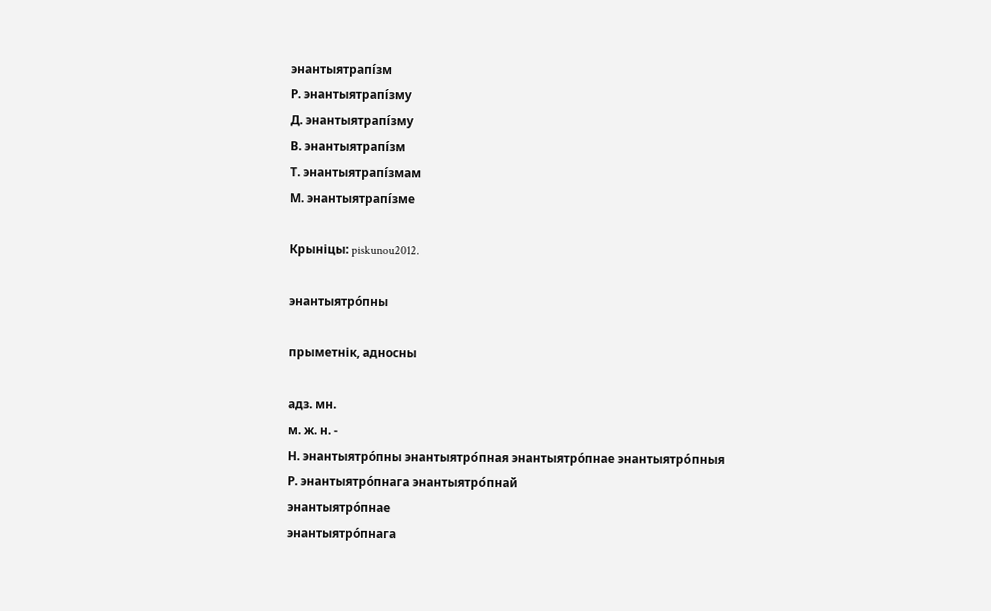энантыятрапі́зм
Р. энантыятрапі́зму
Д. энантыятрапі́зму
В. энантыятрапі́зм
Т. энантыятрапі́змам
М. энантыятрапі́зме

Крыніцы: piskunou2012.

энантыятро́пны

прыметнік, адносны

адз. мн.
м. ж. н. -
Н. энантыятро́пны энантыятро́пная энантыятро́пнае энантыятро́пныя
Р. энантыятро́пнага энантыятро́пнай
энантыятро́пнае
энантыятро́пнага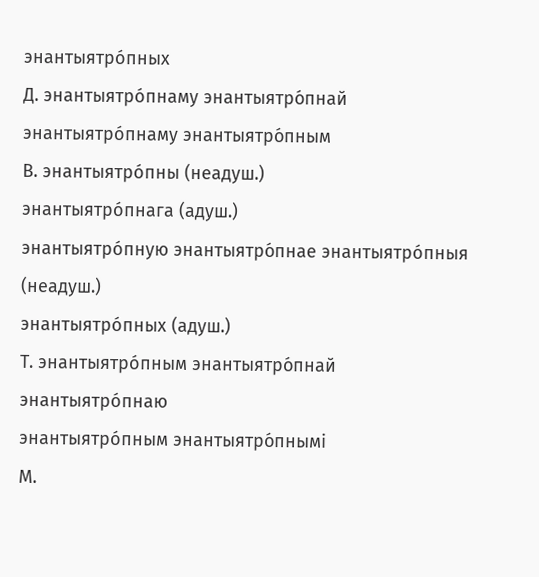энантыятро́пных
Д. энантыятро́пнаму энантыятро́пнай энантыятро́пнаму энантыятро́пным
В. энантыятро́пны (неадуш.)
энантыятро́пнага (адуш.)
энантыятро́пную энантыятро́пнае энантыятро́пныя (неадуш.)
энантыятро́пных (адуш.)
Т. энантыятро́пным энантыятро́пнай
энантыятро́пнаю
энантыятро́пным энантыятро́пнымі
М.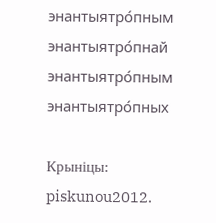энантыятро́пным энантыятро́пнай энантыятро́пным энантыятро́пных

Крыніцы: piskunou2012.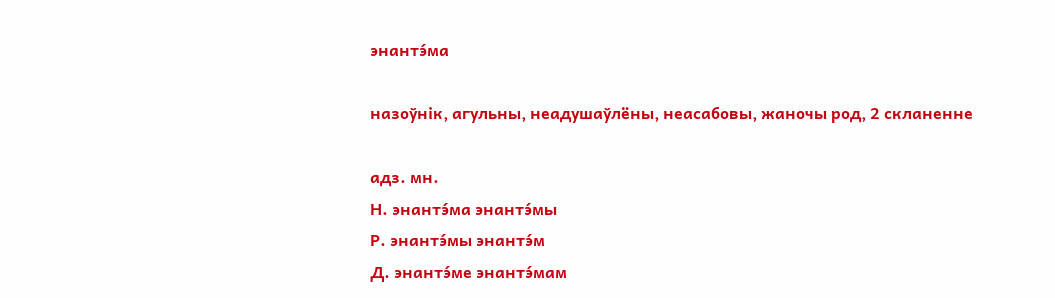энантэ́ма

назоўнік, агульны, неадушаўлёны, неасабовы, жаночы род, 2 скланенне

адз. мн.
Н. энантэ́ма энантэ́мы
Р. энантэ́мы энантэ́м
Д. энантэ́ме энантэ́мам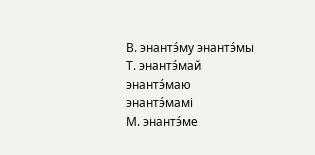В. энантэ́му энантэ́мы
Т. энантэ́май
энантэ́маю
энантэ́мамі
М. энантэ́ме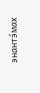энантэ́мах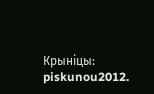Крыніцы: piskunou2012.